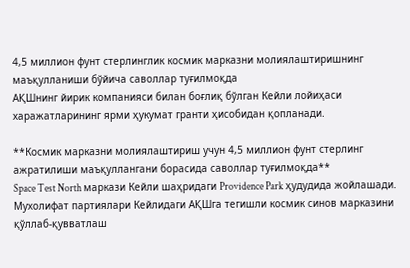4,5 миллион фунт стерлинглик космик марказни молиялаштиришнинг маъқулланиши бўйича саволлар туғилмоқда
АҚШнинг йирик компанияси билан боғлиқ бўлган Кейли лойиҳаси харажатларининг ярми ҳукумат гранти ҳисобидан қопланади.

**Космик марказни молиялаштириш учун 4,5 миллион фунт стерлинг ажратилиши маъқуллангани борасида саволлар туғилмоқда**
Space Test North маркази Кейли шаҳридаги Providence Park ҳудудида жойлашади.
Мухолифат партиялари Кейлидаги АҚШга тегишли космик синов марказини қўллаб-қувватлаш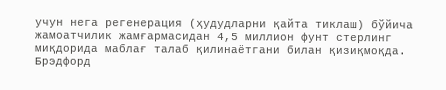учун нега регенерация (ҳудудларни қайта тиклаш) бўйича жамоатчилик жамғармасидан 4,5 миллион фунт стерлинг миқдорида маблағ талаб қилинаётгани билан қизиқмоқда.
Брэдфорд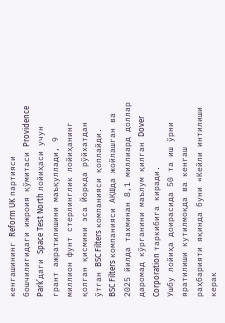кенгашининг Reform UK партияси бошчилигидаги ижроия қўмитаси Providence Park’даги Space Test North лойиҳаси учун грант ажратилишини маъқуллади, 9 миллион фунт стерлинглик лойиҳанинг қолган қисмини эса Йоркда рўйхатдан ўтган BSC Filters компанияси қоплайди.
BSC Filters компанияси АҚШда жойлашган ва 2025 йилда тахминан 8,1 миллиард доллар даромад кўрганини маълум қилган Dover Corporation таркибига киради.
Ушбу лойиҳа доирасида 50 та иш ўрни яратилиши кутилмоқда ва кенгаш раҳбарияти яқинда буни «Кейли интилиши керак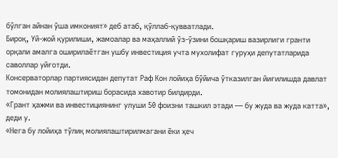бўлган айнан ўша имконият» деб атаб, қўллаб-қувватлади.
Бироқ, Уй-жой қурилиши, жамоалар ва маҳаллий ўз-ўзини бошқариш вазирлиги гранти орқали амалга оширилаётган ушбу инвестиция учта мухолифат гуруҳи депутатларида саволлар уйғотди.
Консерваторлар партиясидан депутат Раф Кон лойиҳа бўйича ўтказилган йиғилишда давлат томонидан молиялаштириш борасида хавотир билдирди.
«Грант ҳажми ва инвестициянинг улуши 50 фоизни ташкил этади — бу жуда ва жуда катта», деди у.
«Нега бу лойиҳа тўлиқ молиялаштирилмагани ёки ҳеч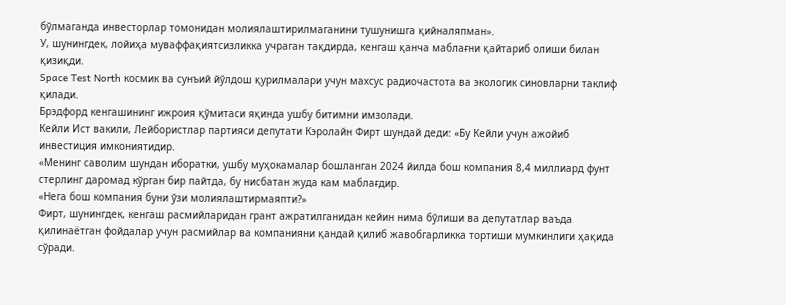бўлмаганда инвесторлар томонидан молиялаштирилмаганини тушунишга қийналяпман».
У, шунингдек, лойиҳа муваффақиятсизликка учраган тақдирда, кенгаш қанча маблағни қайтариб олиши билан қизиқди.
Space Test North космик ва сунъий йўлдош қурилмалари учун махсус радиочастота ва экологик синовларни таклиф қилади.
Брэдфорд кенгашининг ижроия қўмитаси яқинда ушбу битимни имзолади.
Кейли Ист вакили, Лейбористлар партияси депутати Кэролайн Фирт шундай деди: «Бу Кейли учун ажойиб инвестиция имкониятидир.
«Менинг саволим шундан иборатки, ушбу муҳокамалар бошланган 2024 йилда бош компания 8,4 миллиард фунт стерлинг даромад кўрган бир пайтда, бу нисбатан жуда кам маблағдир.
«Нега бош компания буни ўзи молиялаштирмаяпти?»
Фирт, шунингдек, кенгаш расмийларидан грант ажратилганидан кейин нима бўлиши ва депутатлар ваъда қилинаётган фойдалар учун расмийлар ва компанияни қандай қилиб жавобгарликка тортиши мумкинлиги ҳақида сўради.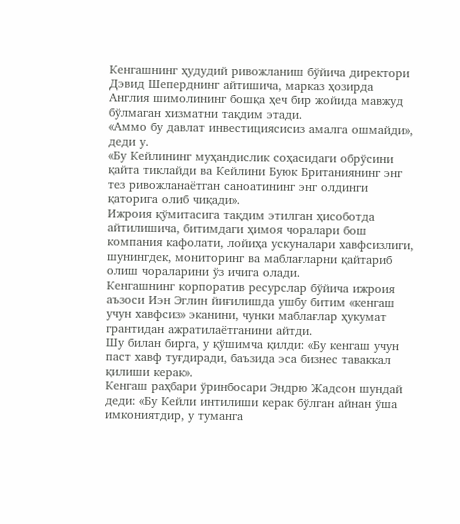Кенгашнинг ҳудудий ривожланиш бўйича директори Дэвид Шеперднинг айтишича, марказ ҳозирда Англия шимолининг бошқа ҳеч бир жойида мавжуд бўлмаган хизматни тақдим этади.
«Аммо бу давлат инвестициясисиз амалга ошмайди», деди у.
«Бу Кейлининг муҳандислик соҳасидаги обрўсини қайта тиклайди ва Кейлини Буюк Британиянинг энг тез ривожланаётган саноатининг энг олдинги қаторига олиб чиқади».
Ижроия қўмитасига тақдим этилган ҳисоботда айтилишича, битимдаги ҳимоя чоралари бош компания кафолати, лойиҳа ускуналари хавфсизлиги, шунингдек, мониторинг ва маблағларни қайтариб олиш чораларини ўз ичига олади.
Кенгашнинг корпоратив ресурслар бўйича ижроия аъзоси Иэн Эглин йиғилишда ушбу битим «кенгаш учун хавфсиз» эканини, чунки маблағлар ҳукумат грантидан ажратилаётганини айтди.
Шу билан бирга, у қўшимча қилди: «Бу кенгаш учун паст хавф туғдиради, баъзида эса бизнес таваккал қилиши керак».
Кенгаш раҳбари ўринбосари Эндрю Жадсон шундай деди: «Бу Кейли интилиши керак бўлган айнан ўша имкониятдир, у туманга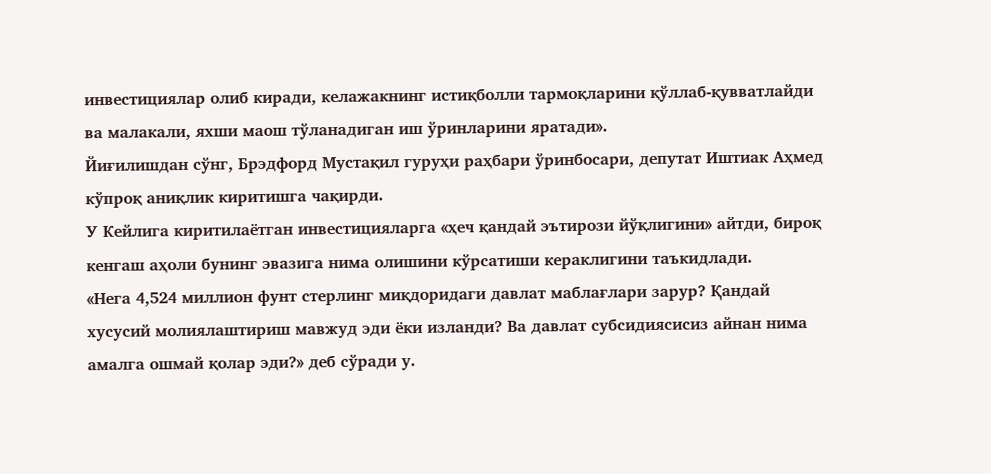инвестициялар олиб киради, келажакнинг истиқболли тармоқларини қўллаб-қувватлайди ва малакали, яхши маош тўланадиган иш ўринларини яратади».
Йиғилишдан сўнг, Брэдфорд Мустақил гуруҳи раҳбари ўринбосари, депутат Иштиак Аҳмед кўпроқ аниқлик киритишга чақирди.
У Кейлига киритилаётган инвестицияларга «ҳеч қандай эътирози йўқлигини» айтди, бироқ кенгаш аҳоли бунинг эвазига нима олишини кўрсатиши кераклигини таъкидлади.
«Нега 4,524 миллион фунт стерлинг миқдоридаги давлат маблағлари зарур? Қандай хусусий молиялаштириш мавжуд эди ёки изланди? Ва давлат субсидиясисиз айнан нима амалга ошмай қолар эди?» деб сўради у.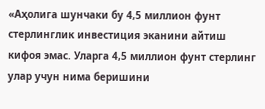«Аҳолига шунчаки бу 4,5 миллион фунт стерлинглик инвестиция эканини айтиш кифоя эмас. Уларга 4,5 миллион фунт стерлинг улар учун нима беришини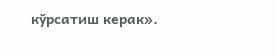кўрсатиш керак».